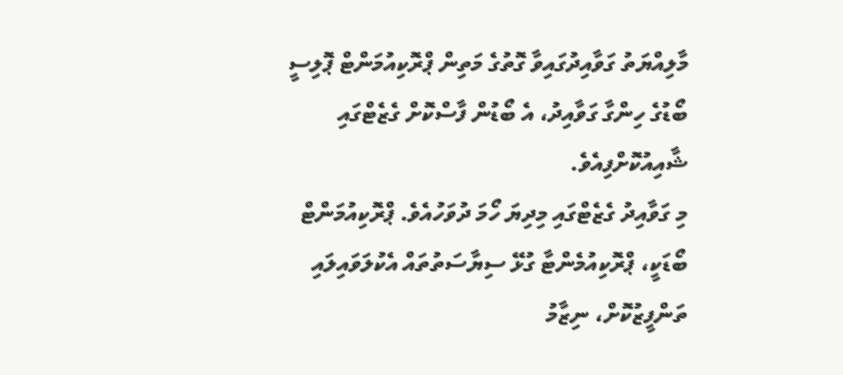މާލިއްޔަތު ގަވާއިދުގައިވާ ގޮތުގެ މަތިން ޕްރޮކިއުމަންޓް ޕޮލިސީ ބޯޑުގެ ހިންގާ ގަވާއިދު، އެ ބޯޑުން ފާސްކޮށް ގެޒެޓްގައި ޝާއިއުކޮށްފިއެވެ.
މި ގަވާއިދު ގެޒެޓްގައި މިދިޔަ ހޯމަ ދުވަހުއެވެ. ޕްރޮކިއުމަންޓް ބޯޑަކީ، ޕްރޮކިއުމެންޓާ ގުޅޭ ސިޔާސަތުތައް އެކުލަވައިލައި ތަންފީޒުކޮށް، ނިޒާމު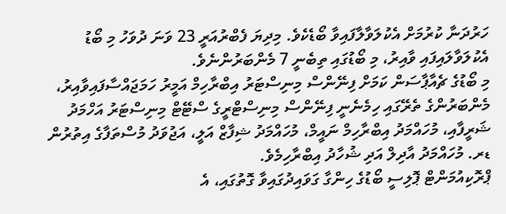ހަރުދަނާ ކުރުމަށް އެކުލަވާލާފައިވާ ބޯޑެކެވެ. މިދިޔަ ފެބްރުއަރީ 23 ވަނަ ދުވަހު މި ބޯޑު އެކުލަވާލައިފައި ވާއިރު، މި ބޯޑުގައި ތިބެނީ 7 މެންބަރުންނެވެ.
މި ބޯޑުގެ ޗެއާޕާސަން ކަމަށް ފިނޭންސް މިނިސްޓަރު އިބްރާހިމް އަމީރު ހަމަޖައްސާފައިވާއިރު، މެންބަރުންގެ ތެރޭގައި ހިމެނެނީ ފިނޭންސް މިނިސްޓްރީގެ ސްޓޭޓް މިނިސްޓަރު އަހްމަދު ޝަރީފާއި، މުހައްމަދު އިބްރާހިމް ނައީމް، މުހައްމަދު ޝިފާޒް އަލީ، އަޖުވަދު މުސްތަފާގެ އިތުރުން ޑރ. މުހައްމަދު އާދިލް އަދި ޝުހާދު އިބްރާހިމެވެ.
ޕްރޮކިއުމަންޓް ޕޮލިސީ ބޯޑުގެ ހިންގާ ގަވައިދުގައިވާ ގޮތުގައި، އެ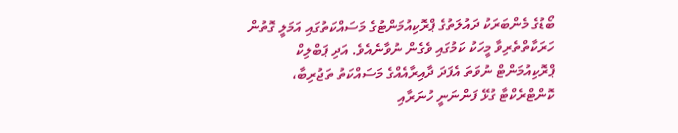ބޯޑުގެ މެންބަރަކު ދައުލަތުގެ ޕްރޮކިއުމަންޓުގެ މަސައްކަތުގައި އަމަލީ ގޮތުން ހަރަކާތްތެރިވާ މީހަކު ކަމުގައި ވެގެން ނުވާނެއެވެ. އަދި ޕަބްލިކް ޕްރޮކިއުމަންޓް ނުވަތަ އެފަދަ ދާއިރާއެއްގެ މަސައްކަތު ތަޖުރިބާ، ކޮންޓްރެކްޓާ ގުޅޭ ފަންނަނީ ހުނަރާއި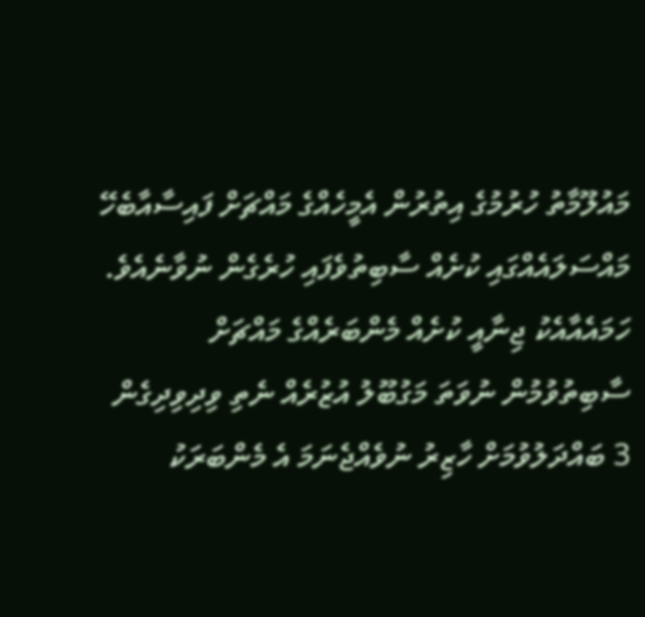މައުލޫމާތު ހުރުމުގެ އިތުރުން އެމީހެއްގެ މައްޗަށް ފައިސާއާބެހޭ މައްސަލައެއްގައި ކުށެއް ސާބިތުވެފައި ހުރެގެން ނުވާނެއެވެ.
ހަމައެއާއެކު ޖިނާއީ ކުށެއް މެންބަރެއްގެ މައްޗަށް ސާބިތުވުމުން ނުވަތަ މަގުބޫލު އުޒުރެއް ނެތި ވިދިވިދިގެން 3 ބައްދަލުވުމަށް ހާޒިރު ނުވެއްޖެނަމަ އެ މެންބަރަކު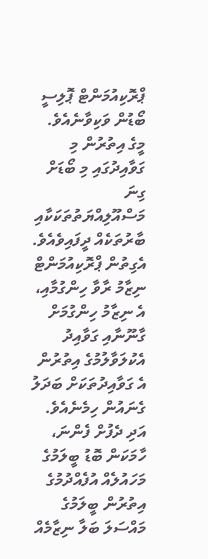ޕްރޮކިއުމަންޓް ޕޮލިސީ ބޯޑުން ވަކިވާނެއެވެ.
މީގެ އިތުރުން މި ގަވާއިދުގައި މި ބޯޑަށް ގިނަ މަސްއޫލިއްޔަތުތަކަކާއި ބާރުތަކެއް ދީފައިވެއެވެ. އެގިތުން ޕްރޮކިއުމަންޓް ނިޒާމު ރާވާ ހިންގުމާއި، އެ ނިޒާމު ހިންގުމަށް ގާނޫނާއި ގަވާއިދު އެކުލަވާލުމުގެ އިތުރުން އެ ގަވާއިދުތަކަށް ބަދަލު ގެނައުން ހިމެނެއެވެ. އަދި ދެފުށް ފެންނަ، ހާމަކަން ބޮޑު ބީލަމުގެ މަހައުލެއް އުފެއްދުމުގެ އިތުރުން ބީލަމުގެ މައްސަލަ ބަލާ ނިޒާމެއް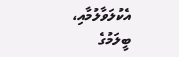އެކުލަވާލުމާއި، ބީލަމުގެ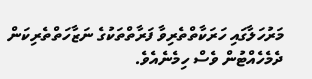މަރުހަލާގައި ހަރަކާތްތެރިވާ ފަރާތްތަކުގެ ނަޒާހަތްތެރިކަން ދެމެހެއްޓުން ވެސް ހިމެނެއެވެ.